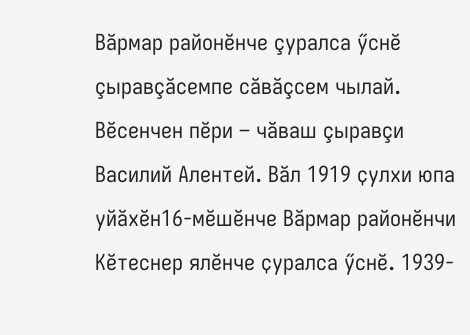Вăрмар районĕнче çуралса ӳснĕ çыравçăсемпе сăвăçсем чылай. Вĕсенчен пĕри – чăваш çыравçи Василий Алентей. Вăл 1919 ҫулхи юпа уйӑхӗн16-мӗшӗнче Вӑрмар районӗнчи Кӗтеснер ялӗнче ҫуралса ӳснĕ. 1939-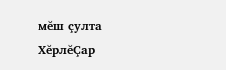мĕш çулта ХĕрлĕÇар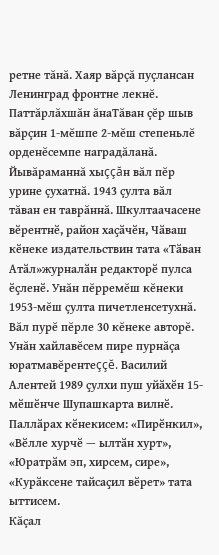ретне тăнă. Хаяр вăрçă пуçлансан Ленинград фронтне лекнĕ. Паттăрлăхшăн ăнаТăван çĕр шыв вăрçин 1-мĕшпе 2-мĕш степеньлĕ орденĕсемпе наградăланă. Йывăраманнă хыççăн вăл пĕр урине çухатнă. 1943 çулта вăл тăван ен таврăннă. Шкултаачасене вӗрентнӗ, район хаҫӑчӗн, Чӑваш кӗнеке издательствин тата «Тӑван Атӑл»журналӑн редакторӗ пулса ӗҫленӗ. Унăн пĕрремĕш кĕнеки 1953-мĕш çулта пичетленсетухнă. Вăл пурĕ пĕрле 30 кĕнеке авторĕ. Унăн хайлавĕсем пире пурнăçа юратмавĕрентеççĕ. Василий Алентей 1989 ҫулхи пуш уйӑхӗн 15-мӗшӗнче Шупашкарта вилнӗ.
Паллӑрах кӗнекисем: «Пирӗнкил», «Вӗлле хурчӗ — ылтӑн хурт», «Юратрӑм эп, хирсем, сире», «Курӑксене тайсаҫил вӗрет» тата ыттисем.
Кăçал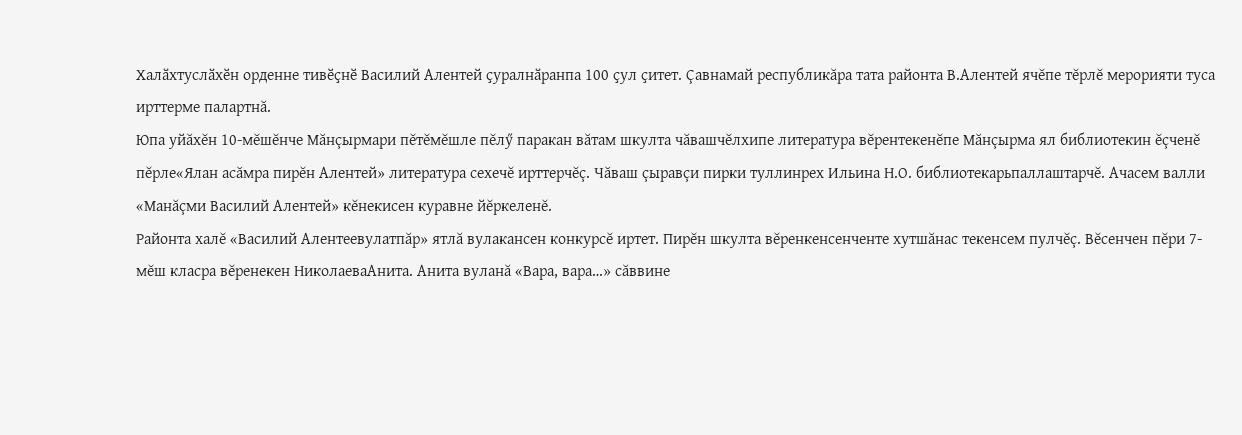Халӑхтуслӑхӗн орденне тивӗҫнӗ Василий Алентей ҫуралнӑранпа 100 ҫул ҫитет. Çавнамай республикăра тата районта В.Алентей ячĕпе тĕрлĕ мерорияти туса ирттерме палартнă.
Юпа уйăхĕн 10-мĕшĕнче Мăнçырмари пĕтĕмĕшле пĕлӳ паракан вăтам шкулта чăвашчĕлхипе литература вĕрентекенĕпе Мăнçырма ял библиотекин ĕçченĕ пĕрле«Ялан асăмра пирĕн Алентей» литература сехечĕ ирттерчĕç. Чăваш çыравçи пирки туллинрех Ильина Н.О. библиотекарьпаллаштарчĕ. Ачасем валли «Манăçми Василий Алентей» кĕнекисен куравне йĕркеленĕ.
Районта халĕ «Василий Алентеевулатпăр» ятлă вулакансен конкурсĕ иртет. Пирĕн шкулта вĕренкенсенченте хутшăнас текенсем пулчĕç. Вĕсенчен пĕри 7-мĕш класра вĕренекен НиколаеваАнита. Анита вуланă «Вара, вара…» сăввине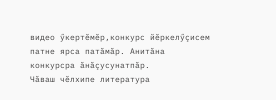видео ӳкертĕмĕр,конкурс йĕркелӳçисем патне ярса патăмăр. Анитăна конкурсра ăнăçусунатпăр.
Чăваш чĕлхипе литература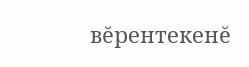вĕрентекенĕ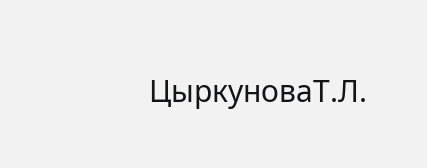ЦыркуноваТ.Л.